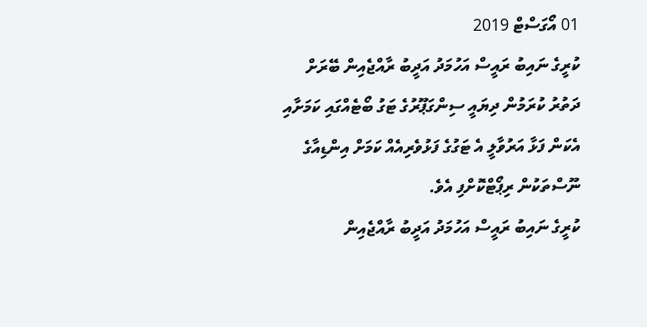01 އޯގަސްޓް 2019
ކުރީގެ ނައިބު ރައީސް އަހުމަދު އަދީބު ރާއްޖެއިން ބޭރަށް ދަތުރު ކުރަމުން ދިޔައީ ސިންގަޕޫރުގެ ޓަގު ބޯޓެއްގައި ކަމަށާއި އެކަން ފަޅާ އަރުވާލީ އެ ޓަގުގެ ފަޅުވެރިއެއް ކަމަށް އިންޑިއާގެ ނޫސްތަކުން ރިޕޯޓްކޮށްފި އެވެ.
ކުރީގެ ނައިބު ރައީސް އަހުމަދު އަދީބު ރާއްޖެއިން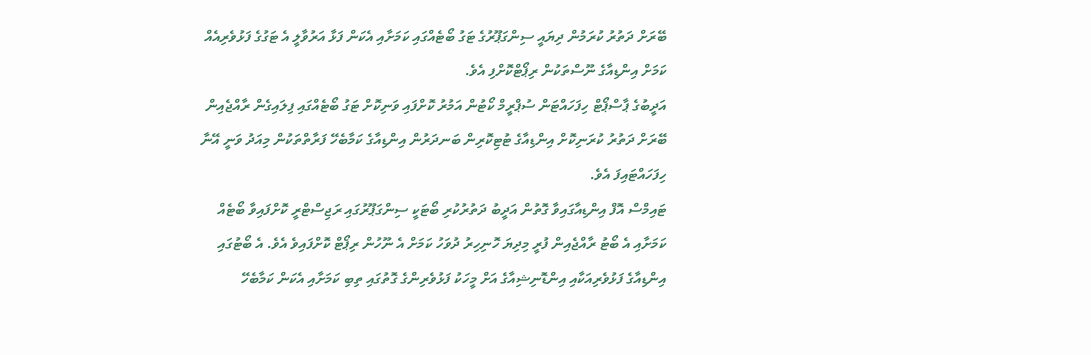ބޭރަށް ދަތުރު ކުރަމުން ދިޔައީ ސިންގަޕޫރުގެ ޓަގު ބޯޓެއްގައި ކަމަށާއި އެކަން ފަޅާ އަރުވާލީ އެ ޓަގުގެ ފަޅުވެރިއެއް ކަމަށް އިންޑިއާގެ ނޫސްތަކުން ރިޕޯޓްކޮށްފި އެވެ.
އަދީބުގެ ޕާސްޕޯޓް ހިފަހައްޓަން ސުޕްރީމް ކޯޓުން އަމުރު ކޮށްފައި ވަނިކޮށް ޓަގު ބޯޓެއްގައި ފިލައިގެން ރާއްޖެއިން ބޭރަށް ދަތުރު ކުރަނިކޮށް އިންޑިއާގެ ޓުޓިކޮރިން ބަނދަރުން އިންޑިއާގެ ކަމާބެހޭ ފަރާތްތަކުން މިއަދު ވަނީ އޭނާ ހިފަހައްޓައިފަ އެވެ.
ޓައިމްސް އޮފް އިންޑިއާގައިވާ ގޮތުން އަދީބު ދަތުރުކުރި ބޯޓަކީ ސިންގަޕޫރުގައި ރަޖިސްޓްރީ ކޮށްފައިވާ ބޯޓެއް ކަމަށާއި އެ ބޯޓު ރާއްޖެއިން ފުރީ މިދިޔަ ހޮނިހިރު ދުވަހު ކަމަށް އެ ނޫހުން ރިޕޯޓް ކޮށްފައިވެ އެވެ. އެ ބޯޓުގައި އިންޑިއާގެ ފަޅުވެރިއަކާއި އިންޑޮނިޝިއާގެ އަށް މީހަކު ފަޅުވެރިންގެ ގޮތުގައި ތިބި ކަމަށާއި އެކަން ކަމާބެހޭ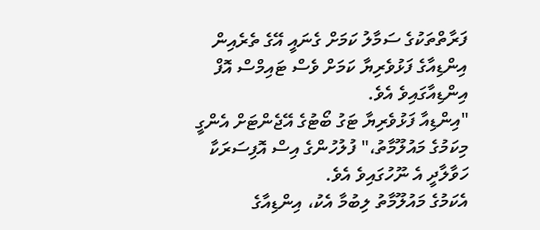ފަރާތްތަކުގެ ސަމާލު ކަމަށް ގެނައީ އޭގެ ތެރެއިން އިންޑިއާގެ ފަޅުވެރިޔާ ކަމަށް ވެސް ޓައިމްސް އޮފް އިންޑިއާގައިވެ އެވެ.
"އިންޑިއާ ފަޅުވެރިޔާ ޓަގު ބޯޓުގެ އޭޖެންޓަށް އެންގީ މިކަމުގެ މައުލޫމާތު،" ފުލުހުންގެ އިސް އޮފިސަރަކާ ހަވާލާދީ އެ ނޫހުގައިވެ އެވެ.
އެކަމުގެ މައުލޫމާތު ލިބުމާ އެކު، އިންޑިއާގެ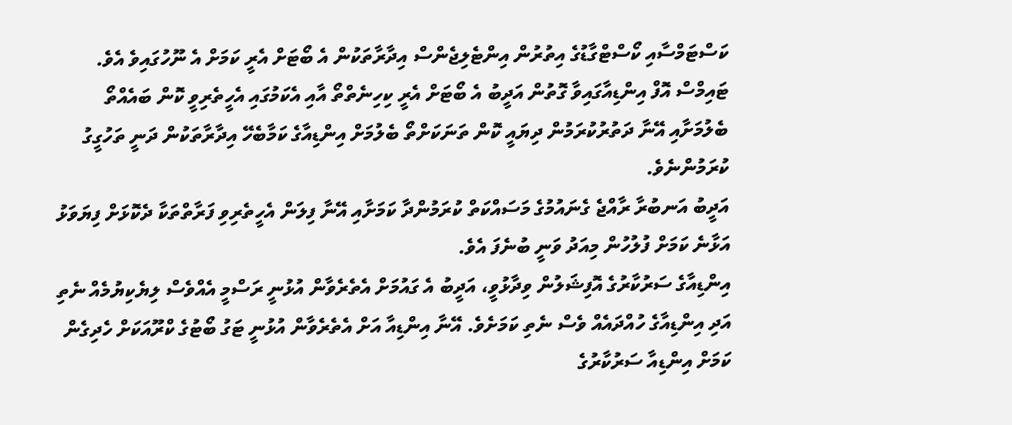ކަސްޓަމްސާއި ކޯސްޓްގާޑުގެ އިތުރުން އިންޓެލިޖެންސް އިދާރާތަކުން އެ ބޯޓަށް އެރީ ކަމަށް އެ ނޫހުގައިވެ އެވެ.
ޓައިމްސް އޮފް އިންޑިއާގައިވާ ގޮތުން އަދީބު އެ ބޯޓަށް އެރީ ކިހިނެތްތޯ އާއި އެކަމުގައި އެހީތެރިވީ ކޮން ބައެއްތޯ ބެލުމަށާއި އޭނާ ދަތުރުކުރަމުން ދިޔައީ ކޮން ތަނަކަށްތޯ ބެލުމަށް އިންޑިއާގެ ކަމާބެހޭ އިދާރާތަކުން ދަނީ ތަހުގީގު ކުރަމުންނެވެ.
އަދީބު އަނބުރާ ރާއްޖެ ގެނައުމުގެ މަސައްކަތް ކުރަމުންދާ ކަމަށާއި އޭނާ ފިލަން އެހީތެރިވި ފަރާތްތަކާ ދެކޮޅަށް ފިޔަވަޅު އަޅާނެ ކަމަށް ފުލުހުން މިއަދު ވަނީ ބުނެފަ އެވެ.
އިންޑިއާގެ ސަރުކާރުގެ އޮފިޝަލުން ވިދާޅުވީ، އަދީބު އެ ގައުމަށް އެތެރެވާން އުޅުނީ ރަސްމީ އެއްވެސް ލިޔެކިޔުމެއް ނެތި އަދި އިންޑިއާގެ ހުއްދައެއް ވެސް ނެތި ކަމަށެވެ. އޭނާ އިންޑިއާ އަށް އެތެރެވާން އުޅުނީ ޓަގު ބޯޓުގެ ކްރޫއަކަށް ހެދިގެން ކަމަށް އިންޑިއާ ސަރުކާރުގެ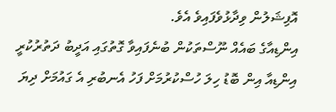އޮފިޝަލުން ވިދާޅުވެފައިވެ އެވެ.
އިންޑިއާގެ ބައެއް ނޫސްތަކުން ބުނެފައިވާ ގޮތުގައި އަދީބު ދަތުރުކުރީ އިންޑިއާ އިން ބޮޑު ހިލަ ހުސްކުރުމަށް ފަހު އެނބުރި އެ ގައުމަށް ދިޔަ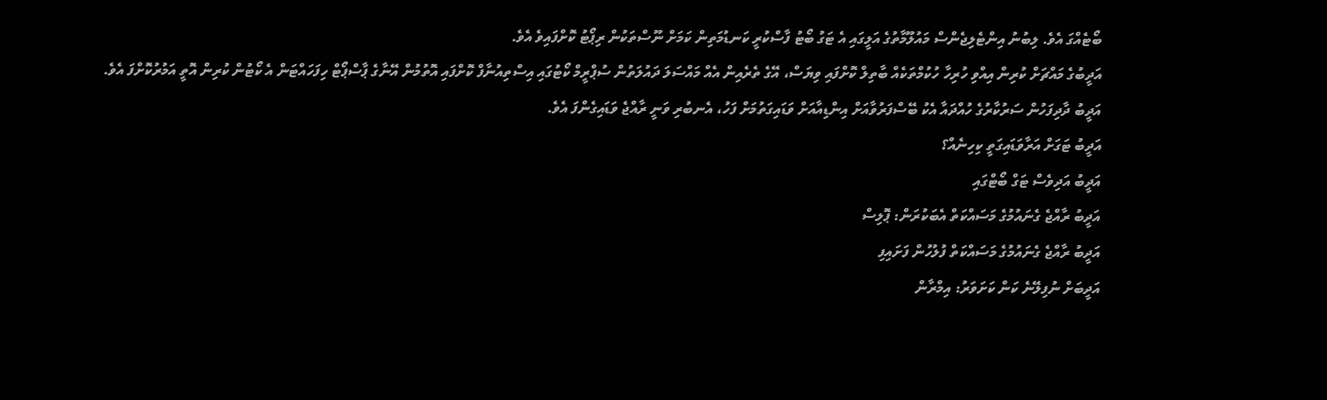ބޯޓެއްގަ އެވެ. ލިބުނު އިންޓެލިޖެންސް މައުލޫމާތުގެ އަލީގައި އެ ޓަގު ބޯޓު ފާސްކުރީ ކަނޑުމަތިން ކަމަށް ނޫސްތަކުން ރިޕޯޓު ކޮށްފައިވެ އެވެ.
އަދީބުގެ މައްޗަށް ކުރިން އިއްވި ހުރިހާ ހުކުމްތަކެއް ބާތިލް ކޮށްފައި ވިޔަސް، އޭގެ ތެރެއިން އެއް މައްސަލަ ދައުލަތުން ސުޕްރީމް ކޯޓުގައި އިސްތިއުނާފް ކޮށްފައި އޮތުމުން އޭނާގެ ޕާސްޕޯޓް ހިފަހައްޓަން އެ ކޯޓުން ކުރިން އޮތީ އަމުރުކޮށްފަ އެވެ.
އަދީބު ދާދިފަހުން ސަރުކާރުގެ ހުއްދައާ އެކު ބޭސްފަރުވާއަށް އިންޑިއާއަށް ވަޑައިގަތުމަށް ފަހު، އެނބުރި ވަނީ ރާއްޖެ ވަޑައިގެންފަ އެވެ.
އަދީބު ޓަގަށް އަރާވަޑައިގަތީ ކިހިނެއް؟
އަދީބު އަދިވެސް ޓަގް ބޯޓްގައި
އަދީބު ރާއްޖެ ގެނައުމުގެ މަސައްކަތް އެބަކުރަން: ޕޮލިސް
އަދީބު ރާއްޖެ ގެނައުމުގެ މަސައްކަތް ފުލުހުން ފަށައިފި
އަދީބަށް ނުފިލޭނެ ކަން ކަށަވަރު: އިމްރާން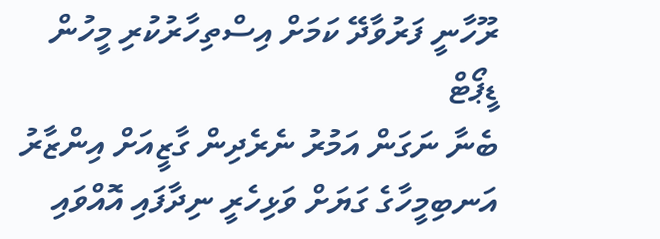ރޫހާނީ ފަރުވާދޭ ކަމަށް އިސްތިހާރުކުރި މީހުން ޑީޕޯޓް
ބެނާ ނަގަން އަމުރު ނެރެދިން ގާޒީއަށް އިންޒާރު
އަނބިމީހާގެ ގަޔަށް ވަޅިހެރީ ނިދާފައި އޮއްވައި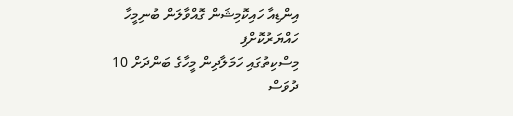އިންޑިއާ ހައިކޮމިޝަން ގޮއްވާލަން ބުނިމީހާ ހައްޔަރުކޮށްފި
މިސްކިތުގައި ހަމަލާދިން މީހާގެ ބަންދަށް 10 ދުވަސް